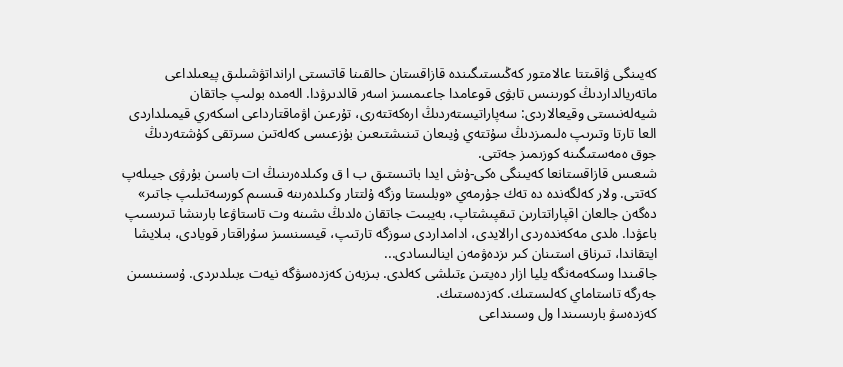كەيىنگى ۋاقىتتا عالامتور كەڭىستىگىندە قازاقستان حالقىنا قاتىستى ارانداتۋشىلىق پيعىلداعى ماتەريالداردىڭ كورىنىس تابۋى قوعامدا جاعىمسىز اسەر قالدىرۋدا. الەمدە بولىپ جاتقان شيەلەنىستى وقيعالاردى: سەپاراتيستەردىڭ ارەكەتتەرى، تۇرعىن اۋماقتارداعى اسكەري قيمىلداردى العا تارتا وتىرىپ ەلىمىزدىڭ سۇتتەي ۇيىعان تىنىشتىعىن بۇزعىسى كەلەتىن سىرتقى كۇشتەردىڭ جوق ەمەستىگىنە كوزىمىز جەتتى.
شىعىس قازاقستانعا كەيىنگى ەكى-ۇش ايدا باتىستىق ب ا ق وكىلدەرىنىڭ ات باسىن بۇرۋى جيىلەپ كەتتى. ولار كەلگەندە دە تەك جۇرمەي «وبلىستا وزگە ۇلتتار وكىلدەرىنە قىسىم كورسەتىلىپ جاتىر» دەگەن جالعان اقپاراتتارىن تىقپىشتاپ، بەيبىت جاتقان ەلدىڭ ىشىنە وت تاستاۋعا بارىنشا تىرىسىپ باعۋدا. ەلدى مەكەندەردى ارالايدى، ادامداردى سوزگە تارتىپ، قيسىنسىز سۇراقتار قويادى، بىلايشا ايتقاندا، تىرناق استىنان كىر ىزدەۋمەن اينالىسادى...
جاقىندا وسكەمەنگە يليا ازار دەيتىن ءتىلشى كەلدى. بىزبەن كەزدەسۋگە نيەت ءبىلدىردى. ۇسىنىسىن جەرگە تاستاماي كەلىستىك. كەزدەستىك.
كەزدەسۋ بارىسىندا ول وسىنداعى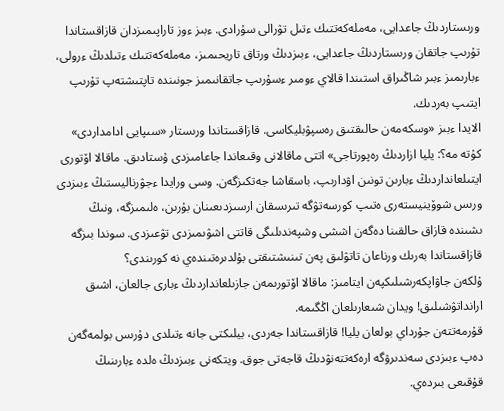ورىستاردىڭ جاعدايى، مەملەكەتتىك ءتىل تۋرالى سۇرادى. ءبىز ءوز تاراپىمىزدان قازاقستاندا تۇرىپ جاتقان ورىستاردىڭ جاعدايى، ءبىزدىڭ ورتاق تاريحىمىز، مەملەكەتتىك ءتىلدىڭ ءرولى، ءبارىمىز ءبىر شاڭىراق استىندا قالاي ءومىر ءسۇرىپ جاتقانىمىز جونىندە تاپتىشتەپ تۇرىپ ايتىپ بەردىك.
الايدا ءبىز «وسكەمەن حالىقتىق رەسپۋبليكاسى. قازاقستاندا ورىستار «سىپايى ادامداردى» كۇتە مە؟: يليا ازاردىڭ رەپورتاجى» اتتى ماقالانى وقىعاندا جاعامىزدى ۇستادىق. ماقالا اۆتورى ايتىلعانداردىڭ ءبارىن تونىن اۋدارىپ، باسقاشا جەتكىزگەن. وسى ورايدا ءجۋرناليستىڭ ءبىزدى ورىس شوۆينيستەرى ەتىپ كورسەتۋگە تىرىسقان ارسىزدىعىنان بۇرىن، ەلىمىزگە، ونىڭ ىشىندە قازاق حالقىنا دەگەن اششى وشپەندىلىگى قاتتى اشۋىمىزدى تۋعىزدى. سوندا بىزگە قازاقستاندا بەرىك ورناعان تاتۋلىق پەن تىنىشتىقتى بۇلدىرەتىندەي نە كورىندى؟
ۇلكەن جاۋاپكەرشىلىكپەن ايتامىز: ماقالا اۆتورىمەن جازىلعانداردىڭ ءبارى جالعان، اشىق ارانداتۋشىلىق! ويدان شىعارىلعان اڭگىمە.
قۇرمەتتەن جۇرداي بولعان يليا! قازاقستاندا جەردى، بيلىكتى جانە ءتىلدى دۇرىس بولمەگەن دەپ ءبىزدى سەندىرۋگە ارەكەتتەنۋدىڭ قاجەتى جوق. ويتكەنى ءبىزدىڭ ەلدە ءبارىنىڭ قۇقىعى بىردەي.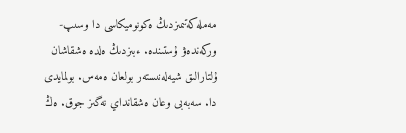مەملەكەتىمىزدىڭ ەكونوميكاسى دا وسىپ-وركەندەۋ ۇستىندە. ءبىزدىڭ ەلدە ەشقاشان ۇلتارالىق شيەلەنىستەر بولعان ەمەس. بولمايدى دا. سەبەبى وعان ەشقانداي نەگىز جوق. ەڭ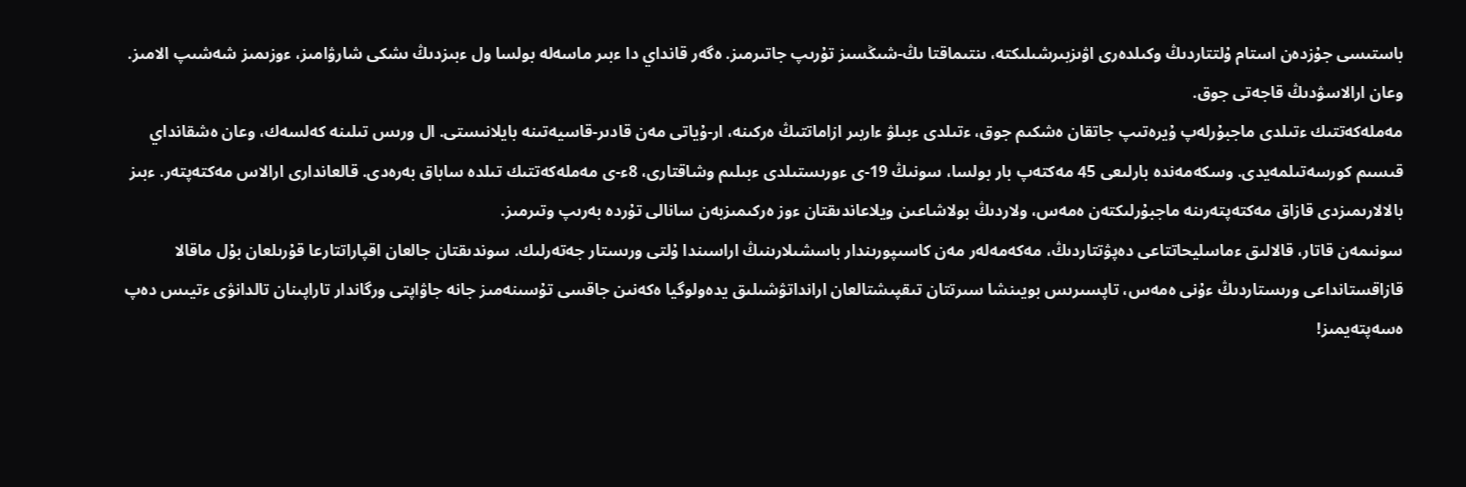باستىسى جۇزدەن استام ۇلتتاردىڭ وكىلدەرى اۋىزبىرشىلىكتە، ىنتىماقتا ىڭ-شىڭسىز تۇرىپ جاتىرمىز. ەگەر قانداي دا ءبىر ماسەلە بولسا ول ءبىزدىڭ ىشكى شارۋامىز، ءوزىمىز شەشىپ الامىز. وعان ارالاسۋدىڭ قاجەتى جوق.
مەملەكەتتىك ءتىلدى ماجبۇرلەپ ۇيرەتىپ جاتقان ەشكىم جوق، ءتىلدى ءبىلۋ ءاربىر ازاماتتىڭ ەركىنە، ار-ۇياتى مەن قادىر-قاسيەتىنە بايلانىستى. ال ورىس تىلىنە كەلسەك، وعان ەشقانداي قىسىم كورسەتىلمەيدى. وسكەمەندە بارلىعى 45 مەكتەپ بار بولسا، سونىڭ 19-ى ءورىستىلدى ءبىلىم وشاقتارى، 8ء-ى مەملەكەتتىك تىلدە ساباق بەرەدى. قالعاندارى ارالاس مەكتەپتەر. ءبىز بالالارىمىزدى قازاق مەكتەپتەرىنە ماجبۇرلىكتەن ەمەس، ولاردىڭ بولاشاعىن ويلاعاندىقتان ءوز ەركىمىزبەن سانالى تۇردە بەرىپ وتىرمىز.
سونىمەن قاتار، قالالىق ءماسليحاتتاعى دەپۋتتاردىڭ، مەكەمەلەر مەن كاسىپورىندار باسشىلارىنىڭ اراسىندا ۇلتى ورىستار جەتەرلىك. سوندىقتان جالعان اقپاراتتارعا قۇرىلعان بۇل ماقالا قازاقستانداعى ورىستاردىڭ ءۇنى ەمەس، تاپسىرىس بويىنشا سىرتتان تىقپىشتالعان ارانداتۋشىلىق يدەولوگيا ەكەنىن جاقسى تۇسىنەمىز جانە جاۋاپتى ورگاندار تاراپىنان تالدانۋى ءتيىس دەپ ەسەپتەيمىز!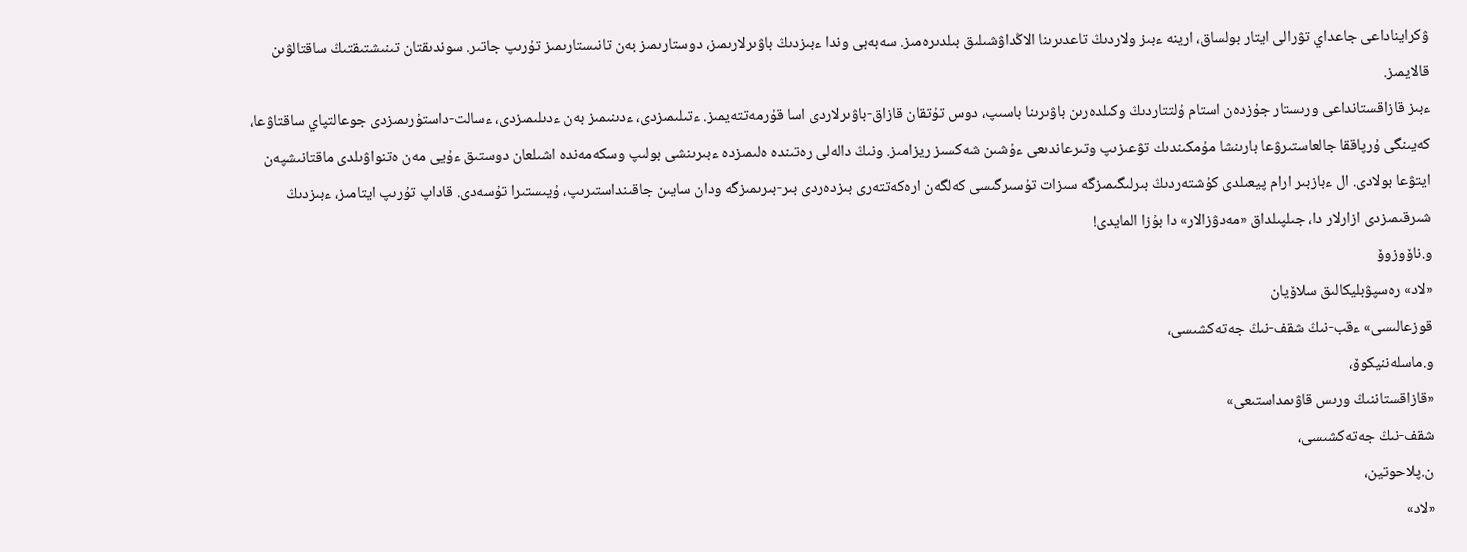ۋكرايناداعى جاعداي تۋرالى ايتار بولساق، ارينە ءبىز ولاردىڭ تاعدىرىنا الاڭداۋشىلىق بىلدىرەمىز. سەبەبى وندا ءبىزدىڭ باۋىرلارىمىز، دوستارىمىز بەن تانىستارىمىز تۇرىپ جاتىر. سوندىقتان تىنىشتىقتىڭ ساقتالۋىن قالايمىز.
ءبىز قازاقستانداعى ورىستار جۇزدەن استام ۇلتتاردىڭ وكىلدەرىن باۋىرىنا باسىپ، دوس تۇتقان قازاق-باۋىرلاردى اسا قۇرمەتتەيمىز. ءتىلىمىزدى، ءدىنىمىز بەن ءدىلىمىزدى، ءسالت-داستۇرىمىزدى جوعالتپاي ساقتاۋعا، كەيىنگى ۇرپاققا جالعاستىرۋعا بارىنشا مۇمكىندىك تۋعىزىپ وتىرعاندىعى ءۇشىن شەكسىز ريزامىز. ونىڭ دالەلى رەتىندە ەلىمىزدە ءبىرىنشى بولىپ وسكەمەندە اشىلعان دوستىق ءۇيى مەن ەتنواۋىلدى ماقتانىشپەن ايتۋعا بولادى. ال ءبازبىر ارام پيعىلدى كۇشتەردىڭ بىرلىگىمىزگە سىزات تۇسىرگىسى كەلگەن ارەكەتتەرى بىزدەردى بىر-بىرىمىزگە ودان سايىن جاقىنداستىرىپ، ۇيىستىرا تۇسەدى. قاداپ تۇرىپ ايتامىز، ءبىزدىڭ شىرقىمىزدى ازارلار دا، جىلپىلداق «مەدۋزالار» دا بۇزا المايدى!
و.ناۆوزوۆ
«لاد» رەسپۋبليكالىق سلاۆيان
قوزعالىسى» ءقب-نىڭ شقف-نىڭ جەتەكشىسى،
و.ماسلەننيكوۆ،
«قازاقستاننىڭ ورىس قاۋىمداستىعى»
شقف-نىڭ جەتەكشىسى،
ن.پلاحوتين،
«لاد»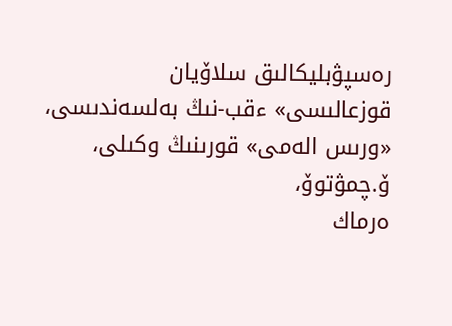رەسپۋبليكالىق سلاۆيان
قوزعالىسى» ءقب-نىڭ بەلسەندىسى،
«ورىس الەمى» قورىنىڭ وكىلى،
ۆ.چمۋتوۆ،
ەرماك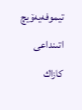تيموفەيەۆيچ اتىنداعى
كازاك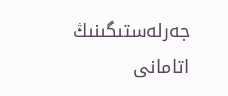جەرلەستىگىنىڭ اتامانى